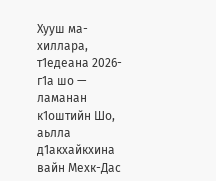Хууш ма-хиллара, т1едеана 2026-г1а шо — ламанан к1оштийн Шо, аьлла д1акхайкхина вайн Мехк-Дас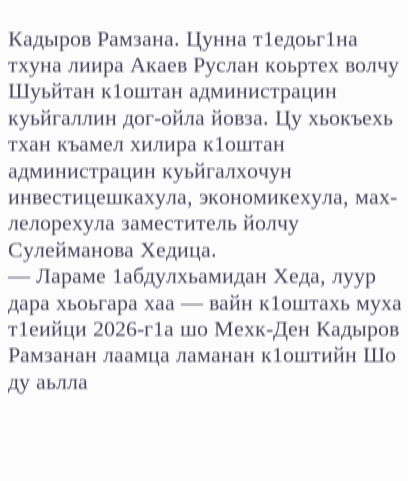Кадыров Рамзана. Цунна т1едоьг1на тхуна лиира Акаев Руслан коьртех волчу Шуьйтан к1оштан администрацин куьйгаллин дог-ойла йовза. Цу хьокъехь тхан къамел хилира к1оштан администрацин куьйгалхочун инвестицешкахула, экономикехула, мах-лелорехула заместитель йолчу Сулейманова Хедица.
— Лараме 1абдулхьамидан Хеда, луур дара хьоьгара хаа — вайн к1оштахь муха т1еийци 2026-г1а шо Мехк-Ден Кадыров Рамзанан лаамца ламанан к1оштийн Шо ду аьлла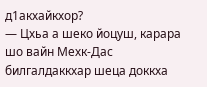д1акхайкхор?
— Цхьа а шеко йоцуш, карара шо вайн Мехк-Дас билгалдаккхар шеца доккха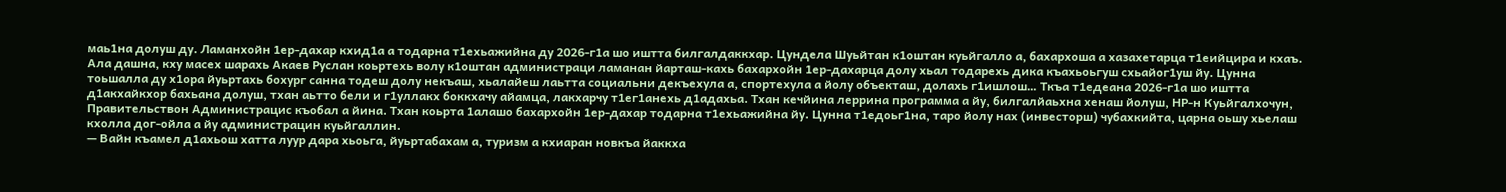маь1на долуш ду. Ламанхойн 1ер-дахар кхид1а а тодарна т1ехьажийна ду 2026-г1а шо иштта билгалдаккхар. Цундела Шуьйтан к1оштан куьйгалло а, бахархоша а хазахетарца т1еийцира и кхаъ. Ала дашна, кху масех шарахь Акаев Руслан коьртехь волу к1оштан администраци ламанан йарташ-кахь бахархойн 1ер-дахарца долу хьал тодарехь дика къахьоьгуш схьайог1уш йу. Цунна тоьшалла ду х1ора йуьртахь бохург санна тодеш долу некъаш, хьалайеш лаьтта социальни декъехула а, спортехула а йолу объекташ, долахь г1ишлош… Ткъа т1едеана 2026-г1а шо иштта д1акхайкхор бахьана долуш, тхан аьтто бели и г1уллакх боккхачу айамца, лакхарчу т1ег1анехь д1адахьа. Тхан кечйина леррина программа а йу, билгалйаьхна хенаш йолуш, НР-н Куьйгалхочун, Правительствон Администрацис къобал а йина. Тхан коьрта 1алашо бахархойн 1ер-дахар тодарна т1ехьажийна йу. Цунна т1едоьг1на, таро йолу нах (инвесторш) чубахкийта, царна оьшу хьелаш кхолла дог-ойла а йу администрацин куьйгаллин.
— Вайн къамел д1ахьош хатта луур дара хьоьга, йуьртабахам а, туризм а кхиаран новкъа йаккха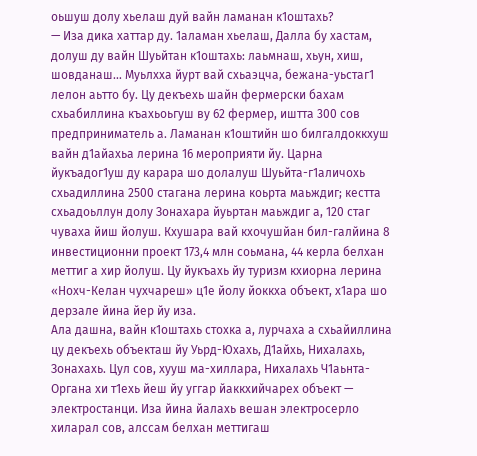оьшуш долу хьелаш дуй вайн ламанан к1оштахь?
— Иза дика хаттар ду. 1аламан хьелаш, Далла бу хастам, долуш ду вайн Шуьйтан к1оштахь: лаьмнаш, хьун, хиш, шовданаш… Муьлхха йурт вай схьаэцча, бежана-уьстаг1 лелон аьтто бу. Цу декъехь шайн фермерски бахам схьабиллина къахьоьгуш ву 62 фермер, иштта 300 сов предприниматель а. Ламанан к1оштийн шо билгалдоккхуш вайн д1айахьа лерина 16 мероприяти йу. Царна йукъадог1уш ду карара шо долалуш Шуьйта-г1аличохь схьадиллина 2500 стагана лерина коьрта маьждиг; кестта схьадоьллун долу Зонахара йуьртан маьждиг а, 120 стаг чуваха йиш йолуш. Кхушара вай кхочушйан бил-галйина 8 инвестиционни проект 173,4 млн соьмана, 44 керла белхан меттиг а хир йолуш. Цу йукъахь йу туризм кхиорна лерина «Нохч-Келан чухчареш» ц1е йолу йоккха объект, х1ара шо дерзале йина йер йу иза.
Ала дашна, вайн к1оштахь стохка а, лурчаха а схьайиллина цу декъехь объекташ йу Уьрд-Юхахь, Д1айхь, Нихалахь, Зонахахь. Цул сов, хууш ма-хиллара, Нихалахь Ч1аьнта-Органа хи т1ехь йеш йу уггар йаккхийчарех объект — электростанци. Иза йина йалахь вешан электросерло хиларал сов, алссам белхан меттигаш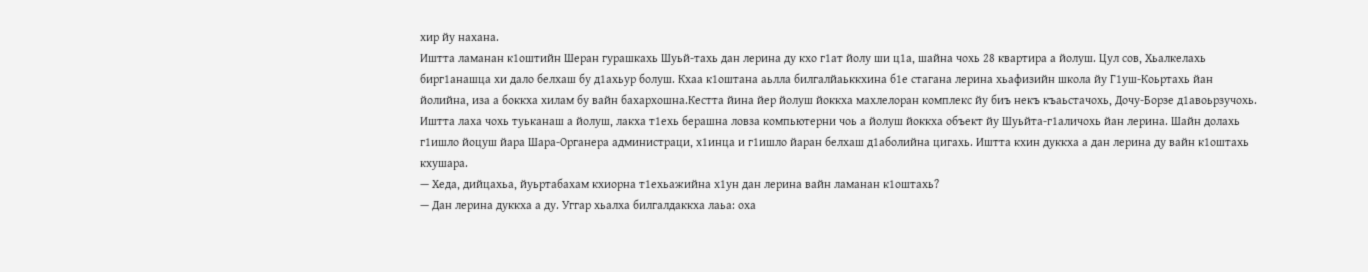хир йу нахана.
Иштта ламанан к1оштийн Шеран гурашкахь Шуьй-тахь дан лерина ду кхо г1ат йолу ши ц1а, шайна чохь 28 квартира а йолуш. Цул сов, Хьалкелахь бирг1анашца хи дало белхаш бу д1ахьур болуш. Кхаа к1оштана аьлла билгалйаьккхина б1е стагана лерина хьафизийн школа йу Г1уш-Коьртахь йан йолийна, иза а боккха хилам бу вайн бахархошна.Кестта йина йер йолуш йоккха махлелоран комплекс йу биъ некъ къаьстачохь, Дочу-Борзе д1авоьрзучохь. Иштта лаха чохь туьканаш а йолуш, лакха т1ехь берашна ловза компьютерни чоь а йолуш йоккха объект йу Шуьйта-г1аличохь йан лерина. Шайн долахь г1ишло йоцуш йара Шара-Органера администраци, х1инца и г1ишло йаран белхаш д1аболийна цигахь. Иштта кхин дуккха а дан лерина ду вайн к1оштахь кхушара.
— Хеда, дийцахьа, йуьртабахам кхиорна т1ехьажийна х1ун дан лерина вайн ламанан к1оштахь?
— Дан лерина дуккха а ду. Уггар хьалха билгалдаккха лаьа: оха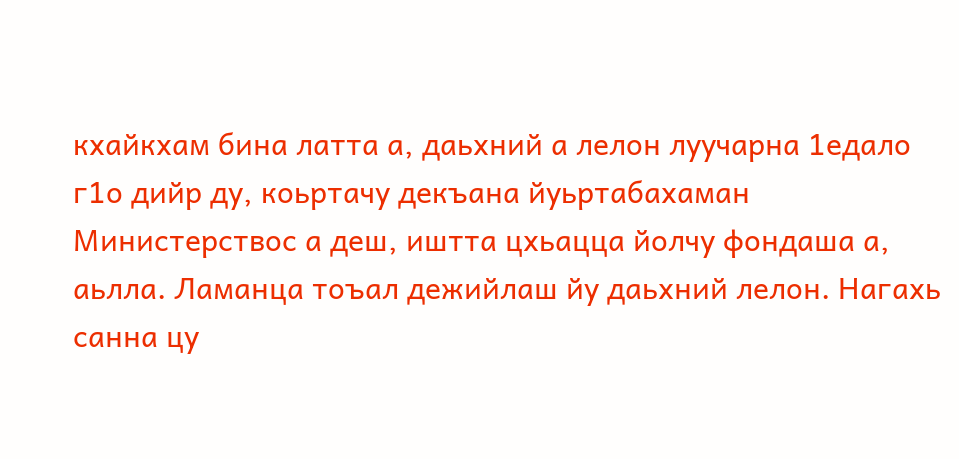кхайкхам бина латта а, даьхний а лелон луучарна 1едало г1о дийр ду, коьртачу декъана йуьртабахаман Министерствос а деш, иштта цхьацца йолчу фондаша а, аьлла. Ламанца тоъал дежийлаш йу даьхний лелон. Нагахь санна цу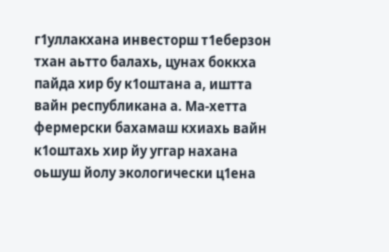г1уллакхана инвесторш т1еберзон тхан аьтто балахь, цунах боккха пайда хир бу к1оштана а, иштта вайн республикана а. Ма-хетта фермерски бахамаш кхиахь вайн к1оштахь хир йу уггар нахана оьшуш йолу экологически ц1ена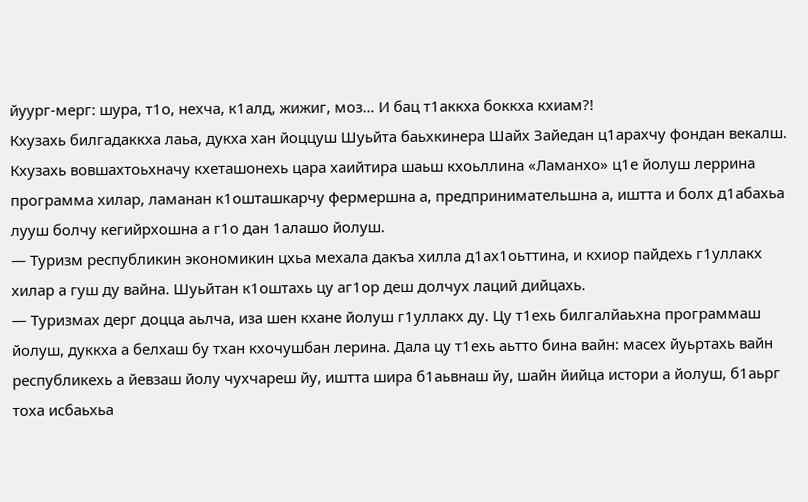йуург-мерг: шура, т1о, нехча, к1алд, жижиг, моз… И бац т1аккха боккха кхиам?!
Кхузахь билгадаккха лаьа, дукха хан йоццуш Шуьйта баьхкинера Шайх Зайедан ц1арахчу фондан векалш. Кхузахь вовшахтоьхначу кхеташонехь цара хаийтира шаьш кхоьллина «Ламанхо» ц1е йолуш леррина программа хилар, ламанан к1ошташкарчу фермершна а, предпринимательшна а, иштта и болх д1абахьа лууш болчу кегийрхошна а г1о дан 1алашо йолуш.
— Туризм республикин экономикин цхьа мехала дакъа хилла д1ах1оьттина, и кхиор пайдехь г1уллакх хилар а гуш ду вайна. Шуьйтан к1оштахь цу аг1ор деш долчух лаций дийцахь.
— Туризмах дерг доцца аьлча, иза шен кхане йолуш г1уллакх ду. Цу т1ехь билгалйаьхна программаш йолуш, дуккха а белхаш бу тхан кхочушбан лерина. Дала цу т1ехь аьтто бина вайн: масех йуьртахь вайн республикехь а йевзаш йолу чухчареш йу, иштта шира б1аьвнаш йу, шайн йийца истори а йолуш, б1аьрг тоха исбаьхьа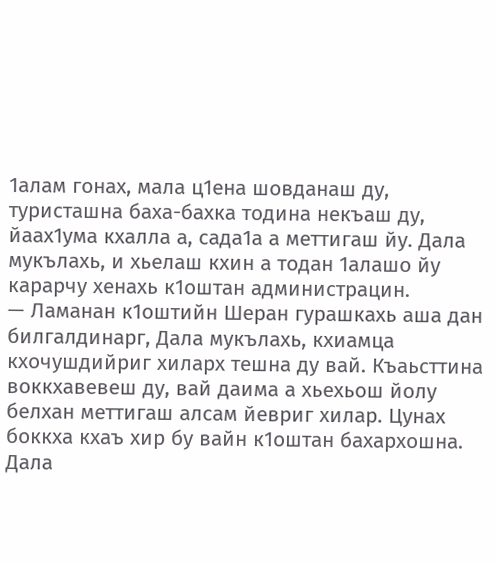1алам гонах, мала ц1ена шовданаш ду, туристашна баха-бахка тодина некъаш ду, йаах1ума кхалла а, сада1а а меттигаш йу. Дала мукълахь, и хьелаш кхин а тодан 1алашо йу карарчу хенахь к1оштан администрацин.
— Ламанан к1оштийн Шеран гурашкахь аша дан билгалдинарг, Дала мукълахь, кхиамца кхочушдийриг хиларх тешна ду вай. Къаьсттина воккхавевеш ду, вай даима а хьехьош йолу белхан меттигаш алсам йевриг хилар. Цунах боккха кхаъ хир бу вайн к1оштан бахархошна.
Дала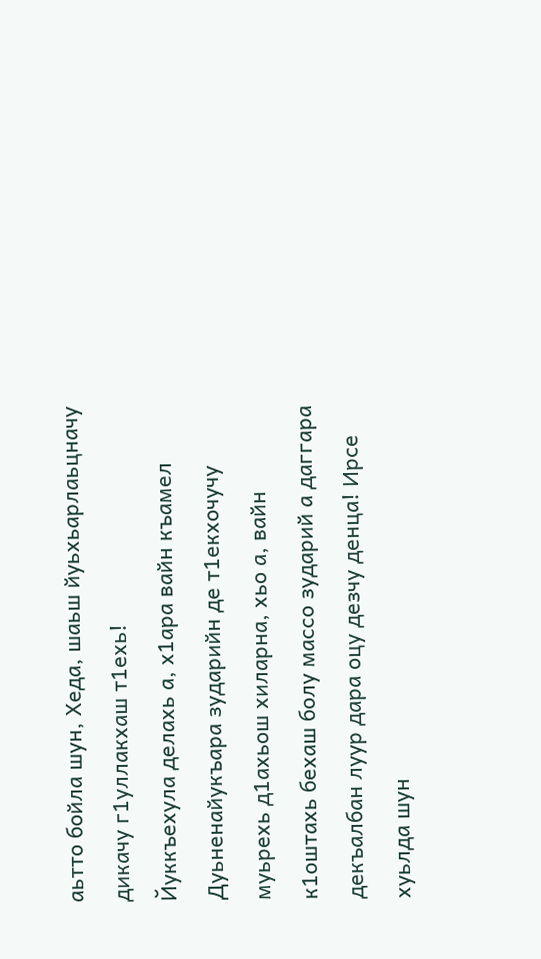аьтто бойла шун, Хеда, шаьш йуьхьарлаьцначу дикачу г1уллакхаш т1ехь!
Йуккъехула делахь а, х1ара вайн къамел Дуьненайукъара зударийн де т1екхочучу муьрехь д1ахьош хиларна, хьо а, вайн к1оштахь бехаш болу массо зударий а даггара декъалбан луур дара оцу дезчу денца! Ирсе хуьлда шун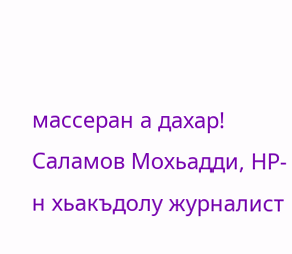массеран а дахар!
Саламов Мохьадди, НР-н хьакъдолу журналист